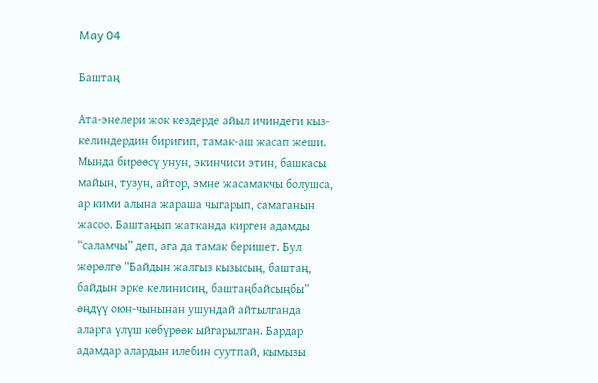May 04

Баштаң

Ата-энелери жок кездерде айыл ичиндеги кыз-келиндердин биригип, тамак-аш жасап жеши. Мында бирѳѳсү унун, экинчиси этин, башкасы майын, тузун, айтор, эмне жасамакчы болушса, ар кими алына жараша чыгарып, самаганын жасоо. Баштаңып жатканда кирген адамды “саламчы” деп, ага да тамак беришет. Бул жѳрѳлгѳ “Байдын жалгыз кызысың, баштаң, байдын эрке келинисиң, баштаңбайсыңбы” ѳңдүү оюн-чынынан ушундай айтылганда аларга үлүш кѳбүрѳѳк ыйгарылган. Бардар адамдар алардын илебин суутпай, кымызы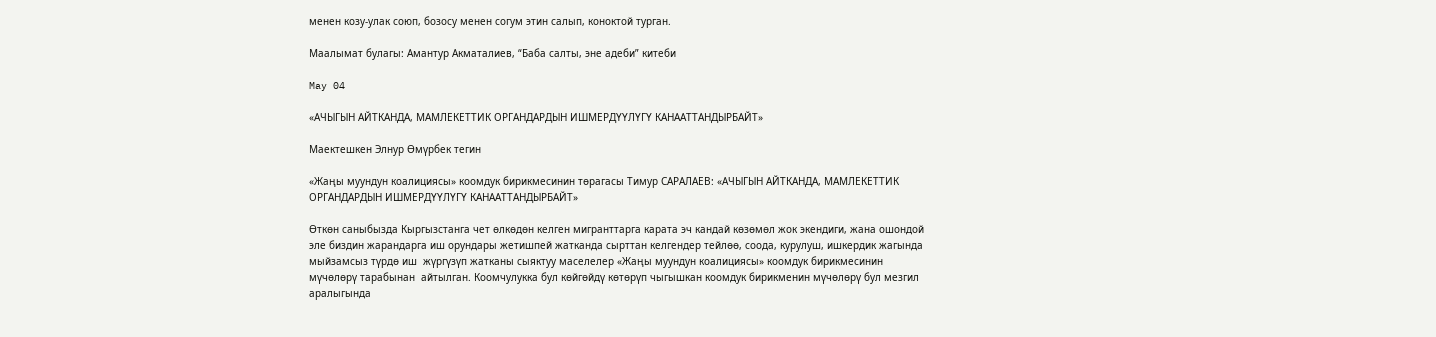менен козу-улак союп, бозосу менен согум этин салып, коноктой турган.

Маалымат булагы: Амантур Акматалиев, “Баба салты, эне адеби” китеби

May 04

«АЧЫГЫН АЙТКАНДА, МАМЛЕКЕТТИК ОРГАНДАРДЫН ИШМЕРДҮҮЛҮГҮ КАНААТТАНДЫРБАЙТ»

Маектешкен Элнур Ѳмүрбек тегин

«Жаңы муундун коалициясы» коомдук бирикмесинин тѳрагасы Тимур САРАЛАЕВ: «АЧЫГЫН АЙТКАНДА, МАМЛЕКЕТТИК ОРГАНДАРДЫН ИШМЕРДҮҮЛҮГҮ КАНААТТАНДЫРБАЙТ»

Ѳткѳн саныбызда Кыргызстанга чет өлкөдѳн келген мигранттарга карата эч кандай кѳзѳмѳл жок экендиги, жана ошондой эле биздин жарандарга иш орундары жетишпей жатканда сырттан келгендер тейлѳѳ, соода, курулуш, ишкердик жагында мыйзамсыз түрдѳ иш  жүргүзүп жатканы сыяктуу маселелер «Жаңы муундун коалициясы» коомдук бирикмесинин мүчөлөрү тарабынан  айтылган. Коомчулукка бул кѳйгѳйдү көтөрүп чыгышкан коомдук бирикменин мүчѳлѳрү бул мезгил аралыгында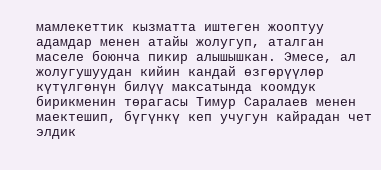мамлекеттик кызматта иштеген жооптуу адамдар менен атайы жолугуп, аталган маселе боюнча пикир алышышкан. Эмесе, ал жолугушуудан кийин кандай ѳзгѳрүүлѳр күтүлгѳнүн билүү максатында коомдук бирикменин тѳрагасы Тимур Саралаев менен маектешип, бүгүнкү кеп учугун кайрадан чет элдик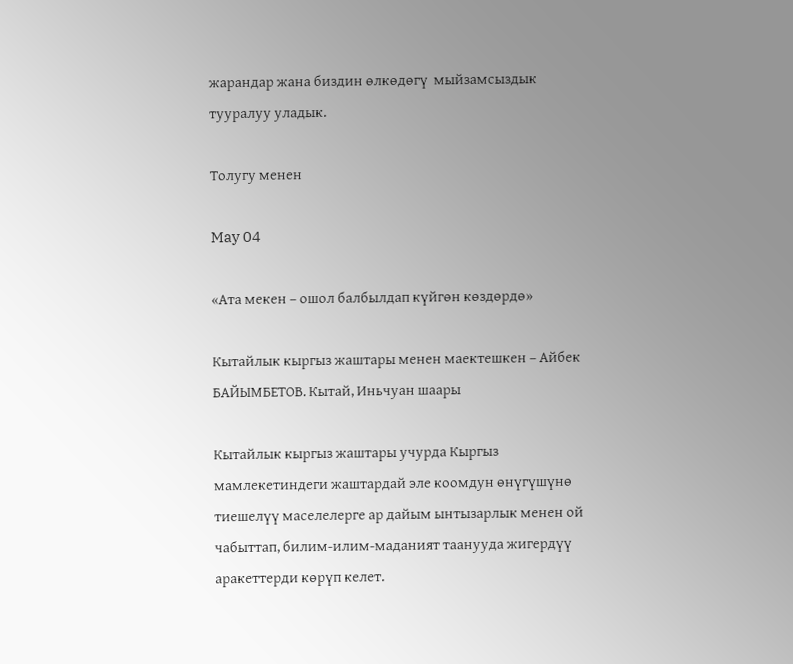жарандар жана биздин ѳлкѳдѳгү  мыйзамсыздык тууралуу уладык.

Толугу менен

May 04

«Ата мекен – ошол балбылдап күйгѳн кѳздѳрдѳ»

Кытайлык кыргыз жаштары менен маектешкен – Айбек БАЙЫМБЕТОВ. Кытай, Иньчуан шаары

Кытайлык кыргыз жаштары учурда Кыргыз мамлекетиндеги жаштардай эле коомдун өнүгүшүнө тиешелүү маселелерге ар дайым ынтызарлык менен ой чабыттап, билим-илим-маданият таанууда жигердүү аракеттерди көрүп келет.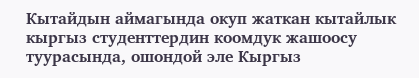Кытайдын аймагында окуп жаткан кытайлык кыргыз студенттердин коомдук жашоосу туурасында, ошондой эле Кыргыз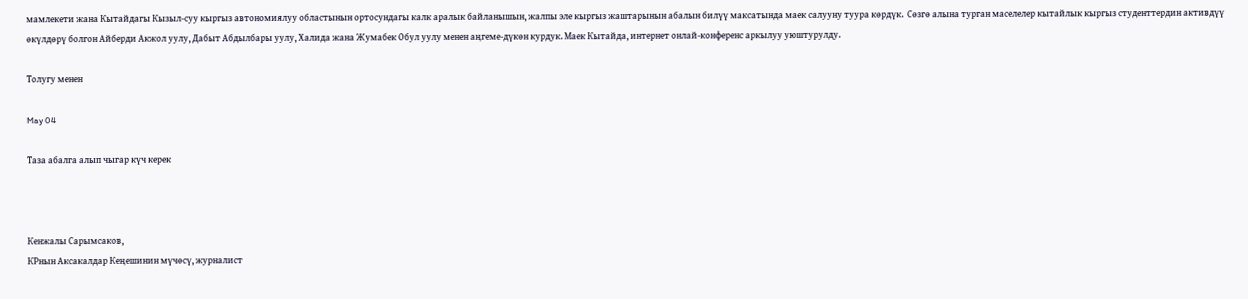мамлекети жана Кытайдагы Кызыл-суу кыргыз автономиялуу областынын ортосундагы калк аралык байланышын, жалпы эле кыргыз жаштарынын абалын билүү максатында маек салууну туура көрдүк.  Сөзгө алына турган маселелер кытайлык кыргыз студенттердин активдүү өкүлдөрү болгон Айберди Акжол уулу, Дабыт Абдылбары уулу, Халида жана Жумабек Обул уулу менен аңгеме-дүкѳн курдук. Маек Кытайда, интернет онлай-конференс аркылуу уюштурулду.

Толугу менен

May 04

Таза абалга алып чыгар күч керек



Кенжалы Сарымсаков,
КРнын Аксакалдар Кеңешинин мүчөсү, журналист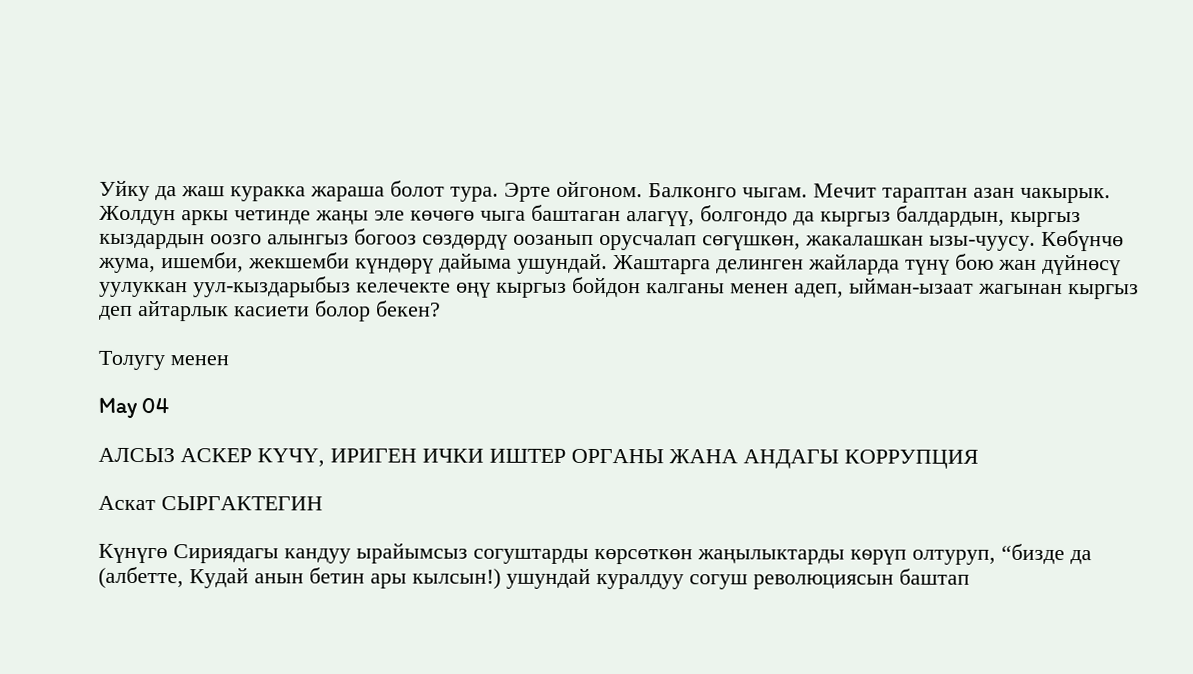Уйку да жаш куракка жараша болот тура. Эрте ойгоном. Балконго чыгам. Мечит тараптан азан чакырык. Жолдун аркы четинде жаңы эле көчөгө чыга баштаган алагүү, болгондо да кыргыз балдардын, кыргыз кыздардын оозго алынгыз богооз сөздөрдү оозанып орусчалап сөгүшкөн, жакалашкан ызы-чуусу. Көбүнчө жума, ишемби, жекшемби күндөрү дайыма ушундай. Жаштарга делинген жайларда түнү бою жан дүйнөсү уулуккан уул-кыздарыбыз келечекте өңү кыргыз бойдон калганы менен адеп, ыйман-ызаат жагынан кыргыз деп айтарлык касиети болор бекен?

Толугу менен

May 04

АЛСЫЗ АСКЕР КҮЧҮ, ИРИГЕН ИЧКИ ИШТЕР ОРГАНЫ ЖАНА АНДАГЫ КОРРУПЦИЯ

Аскат СЫРГАКТЕГИН

Күнүгө Сириядагы кандуу ырайымсыз согуштарды көрсөткөн жаңылыктарды кѳрүп олтуруп, “бизде да (албетте, Кудай анын бетин ары кылсын!) ушундай куралдуу согуш революциясын баштап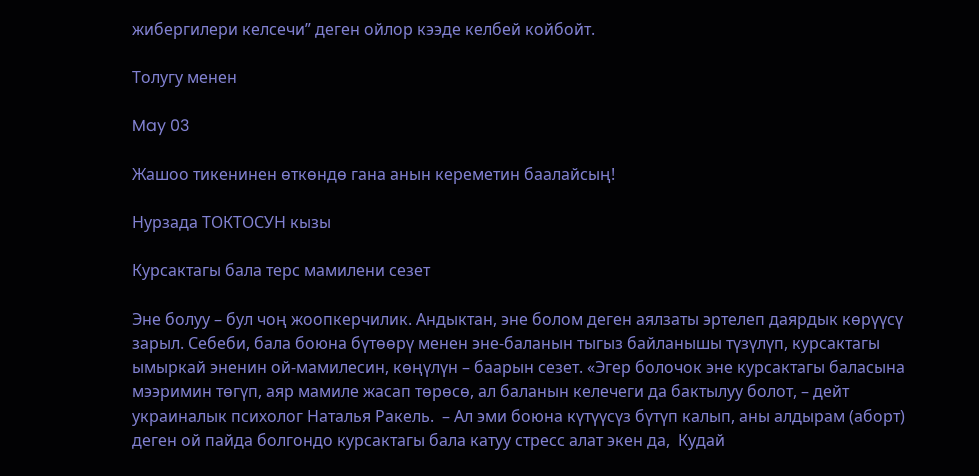жибергилери келсечи” деген ойлор кээде келбей койбойт.

Толугу менен

May 03

Жашоо тикенинен ѳткѳндѳ гана анын кереметин баалайсың!

Нурзада ТОКТОСУН кызы

Курсактагы бала терс мамилени сезет

Эне болуу – бул чоң жоопкерчилик. Андыктан, эне болом деген аялзаты эртелеп даярдык кѳрүүсү зарыл. Себеби, бала боюна бүтѳѳрү менен эне-баланын тыгыз байланышы түзүлүп, курсактагы  ымыркай эненин ой-мамилесин, кѳңүлүн – баарын сезет. «Эгер болочок эне курсактагы баласына мээримин тѳгүп, аяр мамиле жасап тѳрѳсѳ, ал баланын келечеги да бактылуу болот, – дейт украиналык психолог Наталья Ракель.  – Ал эми боюна күтүүсүз бүтүп калып, аны алдырам (аборт) деген ой пайда болгондо курсактагы бала катуу стресс алат экен да,  Кудай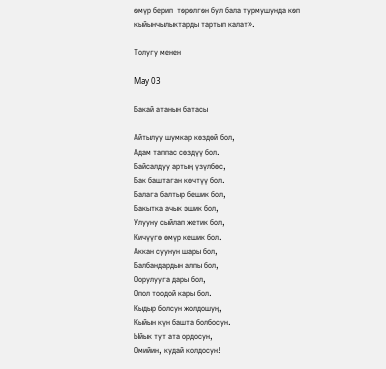ѳмүр берип  тѳрѳлгѳн бул бала турмушунда кѳп кыйынчылыктарды тартып калат».

Толугу менен

May 03

Бакай атанын батасы

Айтылуу шумкар көздөй бол,
Адам таппас сөздүү бол.
Байсалдуу артың үзүлбөс,
Бак баштаган көчтүү бол.
Балага балтыр бешик бол,
Бакытка ачык эшик бол,
Улууну сыйлап жетик бол,
Кичүүгө өмүр кешик бол.
Аккан суунун шары бол,
Балбандардын алпы бол,
Оорулууга дары бол,
Опол тоодой кары бол.
Кыдыр болсун жолдошуң,
Кыйын күн башта болбосун.
Ыйык тут ата ордосун,
Омийин, кудай колдосун!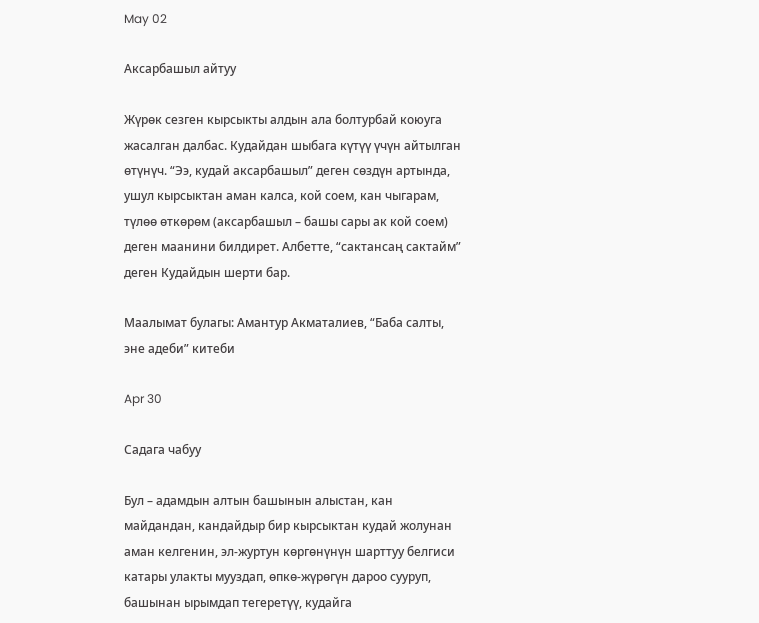May 02

Аксарбашыл айтуу

Жүрѳк сезген кырсыкты алдын ала болтурбай коюуга жасалган далбас. Кудайдан шыбага күтүү үчүн айтылган ѳтүнүч. “Ээ, кудай аксарбашыл” деген сѳздүн артында, ушул кырсыктан аман калса, кой соем, кан чыгарам, түлѳѳ ѳткѳрѳм (аксарбашыл – башы сары ак кой соем) деген маанини билдирет. Албетте, “сактансаң сактайм” деген Кудайдын шерти бар.

Маалымат булагы: Амантур Акматалиев, “Баба салты, эне адеби” китеби

Apr 30

Садага чабуу

Бул – адамдын алтын башынын алыстан, кан майдандан, кандайдыр бир кырсыктан кудай жолунан аман келгенин, эл-журтун кѳргѳнүнүн шарттуу белгиси катары улакты мууздап, ѳпкѳ-жүрѳгүн дароо сууруп, башынан ырымдап тегеретүү, кудайга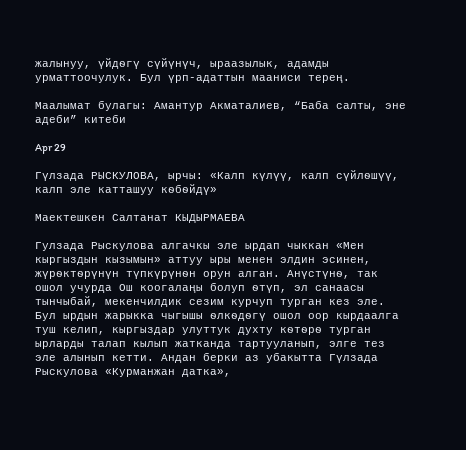жалынуу, үйдѳгү сүйүнүч, ыраазылык, адамды урматтоочулук. Бул үрп-адаттын мааниси терең.

Маалымат булагы: Амантур Акматалиев, “Баба салты, эне адеби” китеби

Apr 29

Гүлзада РЫСКУЛОВА, ырчы: «Калп күлүү, калп сүйлѳшүү, калп эле катташуу кѳбѳйдү»

Маектешкен Салтанат КЫДЫРМАЕВА

Гулзада Рыскулова алгачкы эле ырдап чыккан «Мен кыргыздын кызымын» аттуу ыры менен элдин эсинен,  жүрѳктѳрүнүн түпкүрүнѳн орун алган. Анүстүнѳ, так ошол учурда Ош коогалаңы болуп ѳтүп, эл санаасы тынчыбай, мекенчилдик сезим курчуп турган кез эле. Бул ырдын жарыкка чыгышы ѳлкѳдѳгү ошол оор кырдаалга туш келип, кыргыздар улуттук духту кѳтѳрѳ турган ырларды талап кылып жатканда тартууланып, элге тез эле алынып кетти. Андан берки аз убакытта Гүлзада Рыскулова «Курманжан датка»,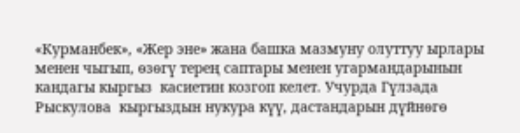«Курманбек», «Жер эне» жана башка мазмуну олуттуу ырлары менен чыгып, ѳзѳгү терең саптары менен угармандарынын кандагы кыргыз  касиетин козгоп келет. Учурда Гүлзада Рыскулова  кыргыздын нукура күү, дастандарын дүйнѳгѳ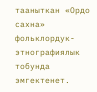тааныткан «Ордо сахна» фольклордук-этнографиялык тобунда эмгектенет.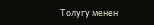Толугу менен